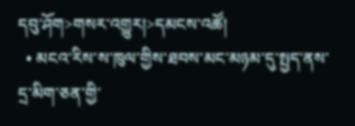དབུ་ཤོག>གསར་འགྱུར།>དམངས་འཚོ།
  • མངའ་རིས་ས་ཁུལ་གྱིས་ཐབས་མང་མཉམ་དུ་སྤྱད་ནས་དྲ་མིག་ཅན་གྱི་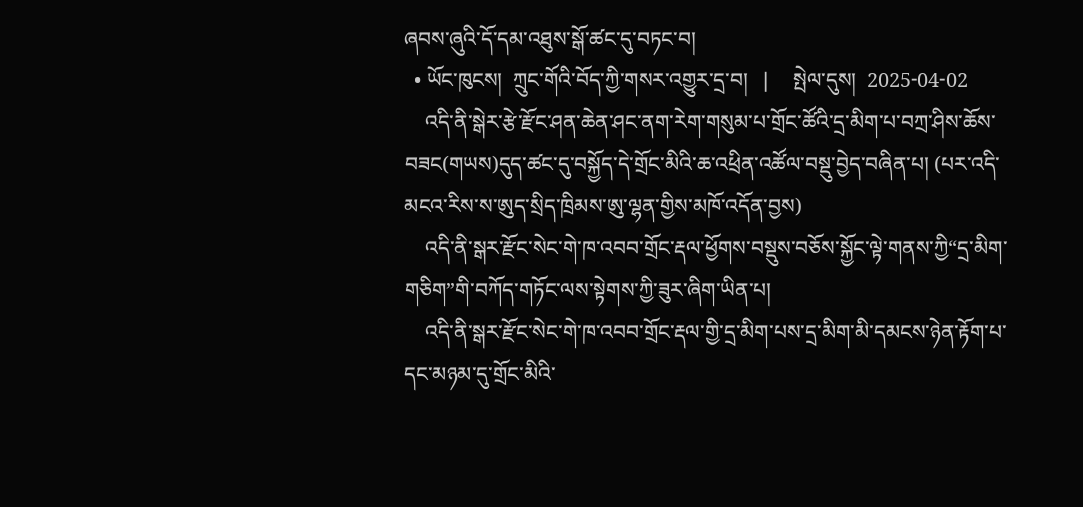ཞབས་ཞུའི་དོ་དམ་འཐུས་སྒོ་ཚང་དུ་བཏང་བ།
  • ཡོང་ཁུངས།  ཀྲུང་གོའི་བོད་ཀྱི་གསར་འགྱུར་དྲ་བ།   |     སྤེལ་དུས།  2025-04-02
    འདི་ནི་སྒེར་རྩེ་རྫོང་ཤན་ཆེན་ཤང་ནག་རེག་གསུམ་པ་གྲོང་ཚོའི་དྲ་མིག་པ་བཀྲ་ཤིས་ཆོས་བཟང(གཡས)དུད་ཚང་དུ་བསྐྱོད་དེ་གྲོང་མིའི་ཆ་འཕྲིན་འཚོལ་བསྡུ་བྱེད་བཞིན་པ། (པར་འདི་མངའ་རིས་ས་ཨུད་སྲིད་ཁྲིམས་ཨུ་ལྷན་གྱིས་མཁོ་འདོན་བྱས)
    འདི་ནི་སྒར་རྫོང་སེང་གེ་ཁ་འབབ་གྲོང་རྡལ་ཕྱོགས་བསྡུས་བཅོས་སྐྱོང་ལྟེ་གནས་ཀྱི“དྲ་མིག་གཅིག”གི་བཀོད་གཏོང་ལས་སྟེགས་ཀྱི་ཟུར་ཞིག་ཡིན་པ།
    འདི་ནི་སྒར་རྫོང་སེང་གེ་ཁ་འབབ་གྲོང་རྡལ་གྱི་དྲ་མིག་པས་དྲ་མིག་མི་དམངས་ཉེན་རྟོག་པ་དང་མཉམ་དུ་གྲོང་མིའི་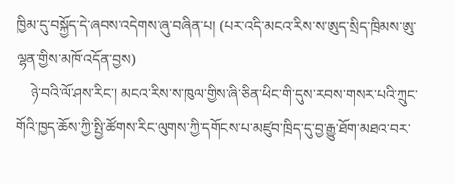ཁྱིམ་དུ་བསྐྱོད་དེ་ཞབས་འདེགས་ཞུ་བཞིན་པ། (པར་འདི་མངའ་རིས་ས་ཨུད་སྲིད་ཁྲིམས་ཨུ་ལྷན་གྱིས་མཁོ་འདོན་བྱས)
    ཉེ་བའི་ལོ་ཤས་རིང་། མངའ་རིས་ས་ཁུལ་གྱིས་ཞི་ཅིན་ཕིང་གི་དུས་རབས་གསར་པའི་ཀྲུང་གོའི་ཁྱད་ཆོས་ཀྱི་སྤྱི་ཚོགས་རིང་ལུགས་ཀྱི་དགོངས་པ་མཛུབ་ཁྲིད་དུ་བྱ་རྒྱུ་ཐོག་མཐའ་བར་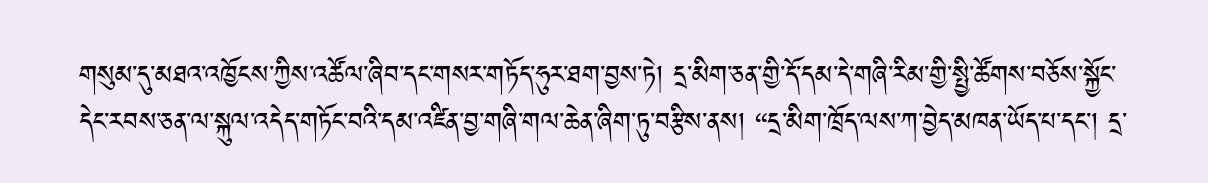གསུམ་དུ་མཐའ་འཁྱོངས་ཀྱིས་འཚོལ་ཞིབ་དང་གསར་གཏོད་ཧུར་ཐག་བྱས་ཏེ། དྲ་མིག་ཅན་གྱི་དོ་དམ་དེ་གཞི་རིམ་གྱི་སྤྱི་ཚོགས་བཅོས་སྐྱོང་དེང་རབས་ཅན་ལ་སྐུལ་འདེད་གཏོང་བའི་དམ་འཛིན་བྱ་གཞི་གལ་ཆེན་ཞིག་ཏུ་བརྩིས་ནས། “དྲ་མིག་ཁྲོད་ལས་ཀ་བྱེད་མཁན་ཡོད་པ་དང་། དྲ་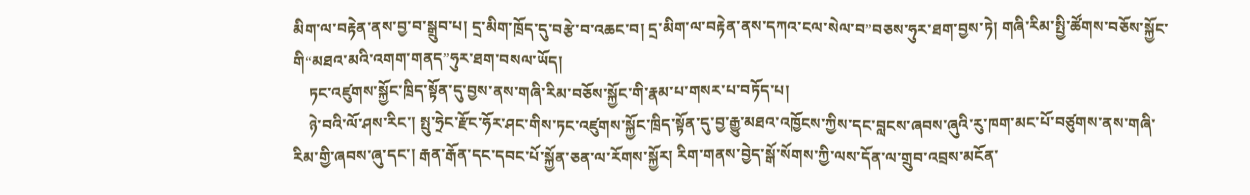མིག་ལ་བརྟེན་ནས་བྱ་བ་སྒྲུབ་པ། དྲ་མིག་ཁྲོད་དུ་བརྩེ་བ་འཆང་བ། དྲ་མིག་ལ་བརྟེན་ནས་དཀའ་ངལ་སེལ་བ”བཅས་ཧུར་ཐག་བྱས་ཏེ། གཞི་རིམ་སྤྱི་ཚོགས་བཅོས་སྐྱོང་གི“མཐའ་མའི་འགག་གནད”ཧུར་ཐག་བསལ་ཡོད།
    ཏང་འཛུགས་སྐྱོང་ཁྲིད་སྟོན་དུ་བྱས་ནས་གཞི་རིམ་བཅོས་སྐྱོང་གི་རྣམ་པ་གསར་པ་བཏོད་པ།
    ཉེ་བའི་ལོ་ཤས་རིང་། སྤུ་ཧྲེང་རྫོང་ཧོར་ཤང་གིས་ཏང་འཛུགས་སྐྱོང་ཁྲིད་སྟོན་དུ་བྱ་རྒྱུ་མཐའ་འཁྱོངས་ཀྱིས་དང་བླངས་ཞབས་ཞུའི་རུ་ཁག་མང་པོ་བཙུགས་ནས་གཞི་རིམ་གྱི་ཞབས་ཞུ་དང་། རྒན་རྒོན་དང་དབང་པོ་སྐྱོན་ཅན་ལ་རོགས་སྐྱོར། རིག་གནས་བྱེད་སྒོ་སོགས་ཀྱི་ལས་དོན་ལ་གྲུབ་འབྲས་མངོན་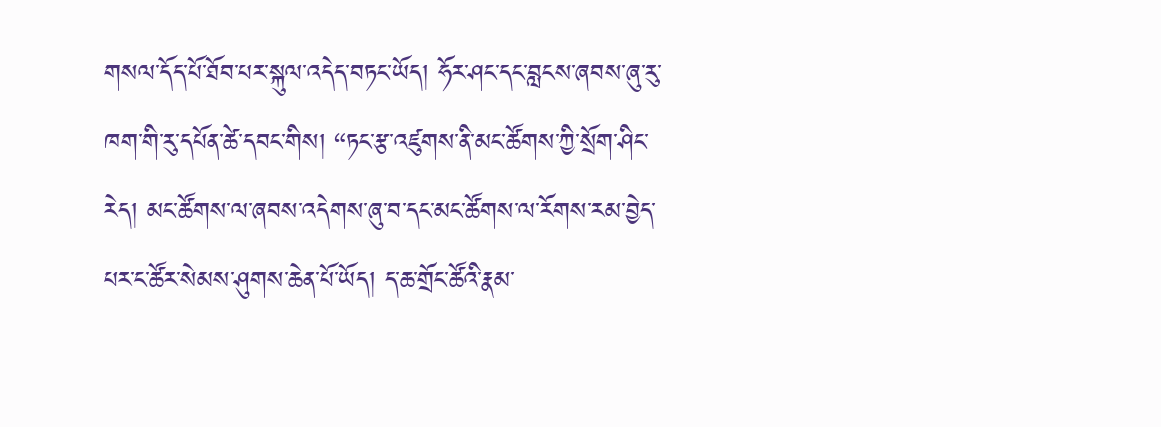གསལ་དོད་པོ་ཐོབ་པར་སྐུལ་འདེད་བཏང་ཡོད། ཧོར་ཤང་དང་བླངས་ཞབས་ཞུ་རུ་ཁག་གི་རུ་དཔོན་ཚེ་དབང་གིས། “ཏང་རྩ་འཛུགས་ནི་མང་ཚོགས་ཀྱི་སྲོག་ཤིང་རེད། མང་ཚོགས་ལ་ཞབས་འདེགས་ཞུ་བ་དང་མང་ཚོགས་ལ་རོགས་རམ་བྱེད་པར་ང་ཚོར་སེམས་ཤུགས་ཆེན་པོ་ཡོད། ད་ཆ་གྲོང་ཚོའི་རྣམ་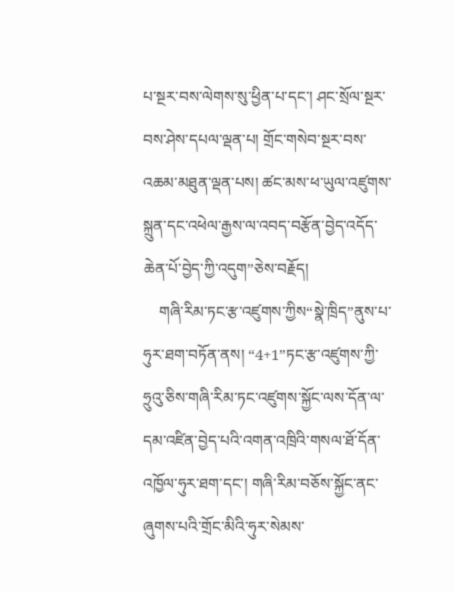པ་སྔར་བས་ལེགས་སུ་ཕྱིན་པ་དང་། ཤང་སྲོལ་སྔར་བས་ཤེས་དཔལ་ལྡན་པ། གྲོང་གསེབ་སྔར་བས་འཆམ་མཐུན་ལྡན་པས། ཚང་མས་ཕ་ཡུལ་འཛུགས་སྐྲུན་དང་འཕེལ་རྒྱས་ལ་འབད་བརྩོན་བྱེད་འདོད་ཆེན་པོ་བྱེད་ཀྱི་འདུག”ཅེས་བརྗོད།
    གཞི་རིམ་ཏང་རྩ་འཛུགས་ཀྱིས“སྣེ་ཁྲིད”ནུས་པ་ཧུར་ཐག་བཏོན་ནས། “4+1”ཏང་རྩ་འཛུགས་ཀྱི་ཧྲུའུ་ཅིས་གཞི་རིམ་ཏང་འཛུགས་སྐྱོང་ལས་དོན་ལ་དམ་འཛིན་བྱེད་པའི་འགན་འཁྲིའི་གསལ་ཐོ་དོན་འཁྱོལ་ཧུར་ཐག་དང་། གཞི་རིམ་བཅོས་སྐྱོང་ནང་ཞུགས་པའི་གྲོང་མིའི་ཧུར་སེམས་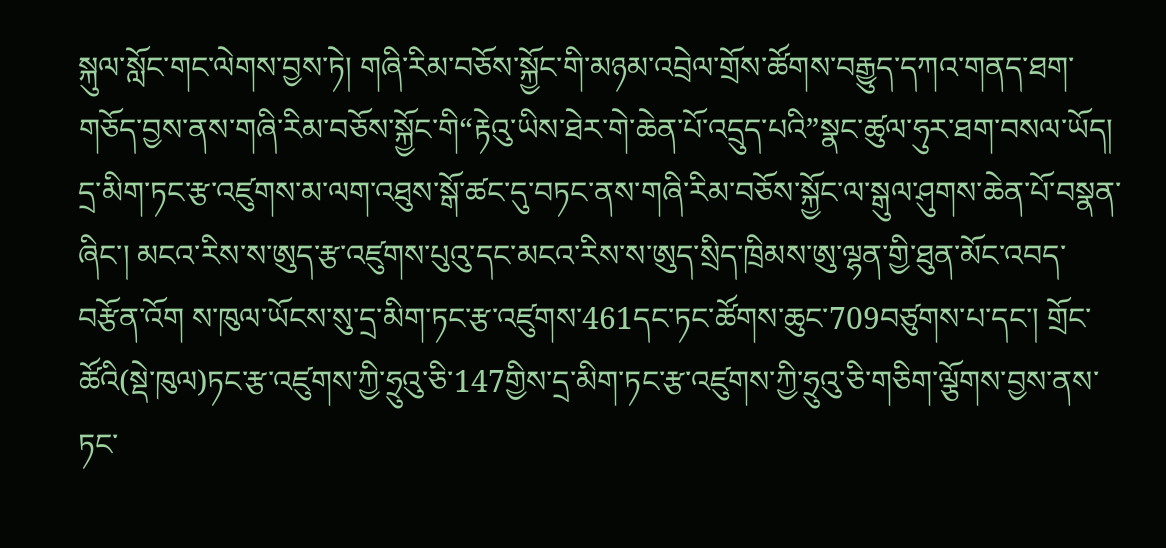སྐུལ་སློང་གང་ལེགས་བྱས་ཏེ། གཞི་རིམ་བཅོས་སྐྱོང་གི་མཉམ་འབྲེལ་གྲོས་ཚོགས་བརྒྱུད་དཀའ་གནད་ཐག་གཅོད་བྱས་ནས་གཞི་རིམ་བཅོས་སྐྱོང་གི“རྟེའུ་ཡིས་ཐེར་གེ་ཆེན་པོ་འདྲུད་པའི”སྣང་ཚུལ་ཧུར་ཐག་བསལ་ཡོད། དྲ་མིག་ཏང་རྩ་འཛུགས་མ་ལག་འཐུས་སྒོ་ཚང་དུ་བཏང་ནས་གཞི་རིམ་བཅོས་སྐྱོང་ལ་སྒུལ་ཤུགས་ཆེན་པོ་བསྣན་ཞིང་། མངའ་རིས་ས་ཨུད་རྩ་འཛུགས་པུའུ་དང་མངའ་རིས་ས་ཨུད་སྲིད་ཁྲིམས་ཨུ་ལྷན་གྱི་ཐུན་མོང་འབད་བརྩོན་འོག ས་ཁུལ་ཡོངས་སུ་དྲ་མིག་ཏང་རྩ་འཛུགས་461དང་ཏང་ཚོགས་ཆུང་709བཙུགས་པ་དང་། གྲོང་ཚོའི(སྡེ་ཁུལ)ཏང་རྩ་འཛུགས་ཀྱི་ཧྲུའུ་ཅི་147གྱིས་དྲ་མིག་ཏང་རྩ་འཛུགས་ཀྱི་ཧྲུའུ་ཅི་གཅིག་ལྕོགས་བྱས་ནས་ཏང་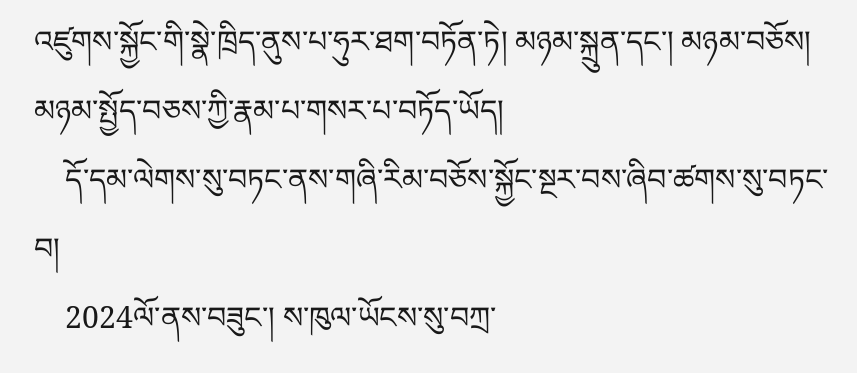འཛུགས་སྐྱོང་གི་སྣེ་ཁྲིད་ནུས་པ་ཧུར་ཐག་བཏོན་ཏེ། མཉམ་སྐྲུན་དང་། མཉམ་བཅོས། མཉམ་སྤྱོད་བཅས་ཀྱི་རྣམ་པ་གསར་པ་བཏོད་ཡོད།
    དོ་དམ་ལེགས་སུ་བཏང་ནས་གཞི་རིམ་བཅོས་སྐྱོང་སྔར་བས་ཞིབ་ཚགས་སུ་བཏང་བ།
    2024ལོ་ནས་བཟུང་། ས་ཁུལ་ཡོངས་སུ་བཀྲ་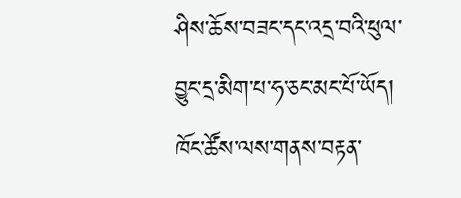ཤིས་ཆོས་བཟང་དང་འདྲ་བའི་ཕུལ་བྱུང་དྲ་མིག་པ་ཧ་ཅང་མང་པོ་ཡོད། ཁོང་ཚོས་ལས་གནས་བརྟན་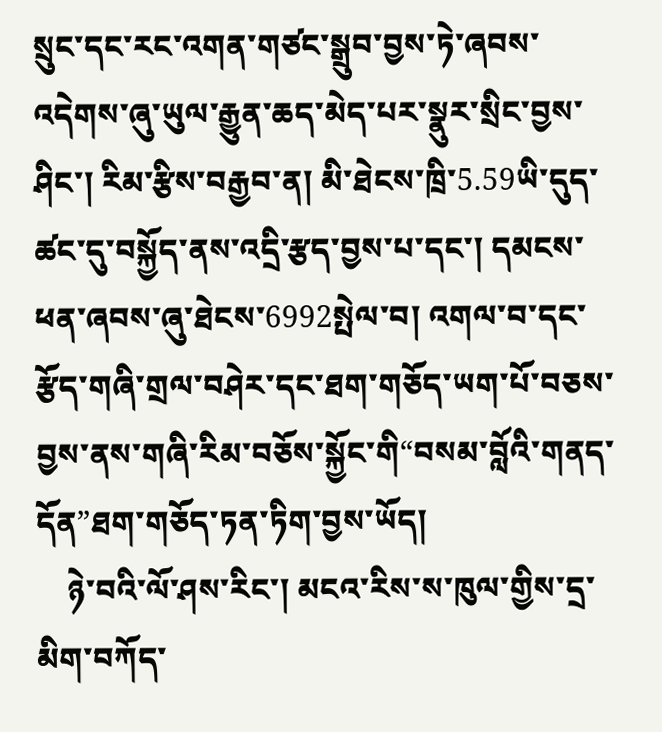སྲུང་དང་རང་འགན་གཙང་སྒྲུབ་བྱས་ཏེ་ཞབས་འདེགས་ཞུ་ཡུལ་རྒྱུན་ཆད་མེད་པར་སྣུར་སྲིང་བྱས་ཤིང་། རིམ་རྩིས་བརྒྱབ་ན། མི་ཐེངས་ཁྲི་5.59ཡི་དུད་ཚང་དུ་བསྐྱོད་ནས་འདྲི་རྩད་བྱས་པ་དང་། དམངས་ཕན་ཞབས་ཞུ་ཐེངས་6992སྤེལ་བ། འགལ་བ་དང་རྩོད་གཞི་གྲལ་བཤེར་དང་ཐག་གཅོད་ཡག་པོ་བཅས་བྱས་ནས་གཞི་རིམ་བཅོས་སྐྱོང་གི“བསམ་བློའི་གནད་དོན”ཐག་གཅོད་ཏན་ཏིག་བྱས་ཡོད།
    ཉེ་བའི་ལོ་ཤས་རིང་། མངའ་རིས་ས་ཁུལ་གྱིས་དྲ་མིག་བཀོད་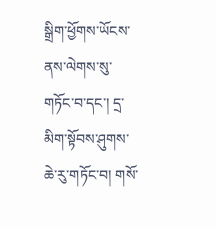སྒྲིག་ཕྱོགས་ཡོངས་ནས་ལེགས་སུ་གཏོང་བ་དང་། དྲ་མིག་སྟོབས་ཤུགས་ཆེ་རུ་གཏོང་བ། གསོ་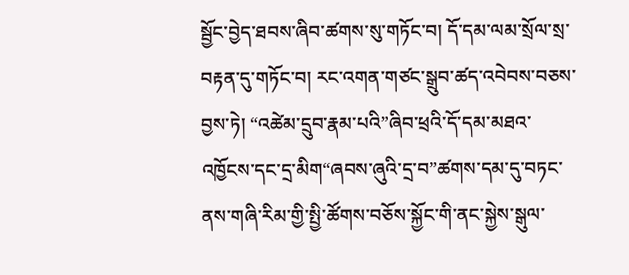སྦྱོང་བྱེད་ཐབས་ཞིབ་ཚགས་སུ་གཏོང་བ། དོ་དམ་ལམ་སྲོལ་སྲ་བརྟན་དུ་གཏོང་བ། རང་འགན་གཙང་སྒྲུབ་ཚད་འབེབས་བཅས་བྱས་ཏེ། “འཚེམ་དྲུབ་རྣམ་པའི”ཞིབ་ཕྲའི་དོ་དམ་མཐའ་འཁྱོངས་དང་དྲ་མིག“ཞབས་ཞུའི་དྲ་བ”ཚགས་དམ་དུ་བཏང་ནས་གཞི་རིམ་གྱི་སྤྱི་ཚོགས་བཅོས་སྐྱོང་གི་ནང་སྐྱེས་སྒུལ་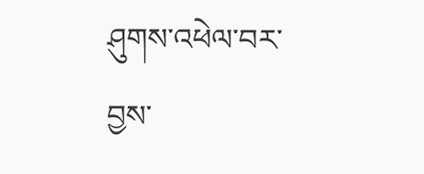ཤུགས་འཕེལ་བར་བྱས་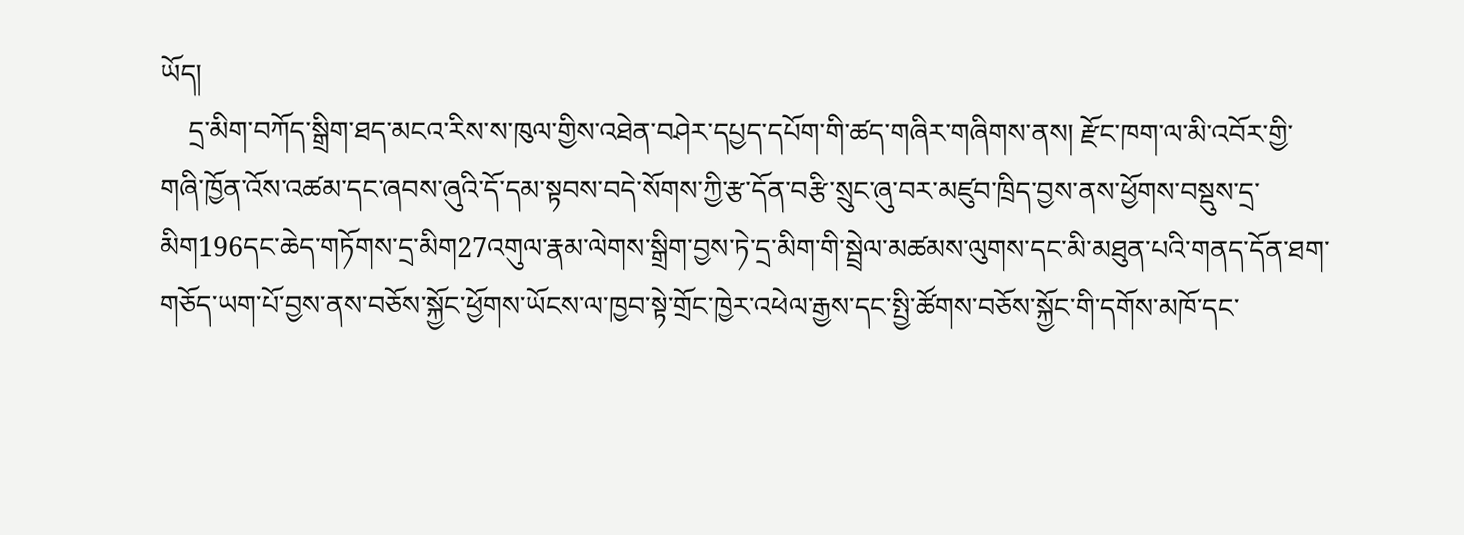ཡོད།
    དྲ་མིག་བཀོད་སྒྲིག་ཐད་མངའ་རིས་ས་ཁུལ་གྱིས་འཐེན་བཤེར་དཔྱད་དཔོག་གི་ཚད་གཞིར་གཞིགས་ནས། རྫོང་ཁག་ལ་མི་འབོར་གྱི་གཞི་ཁྱོན་འོས་འཚམ་དང་ཞབས་ཞུའི་དོ་དམ་སྟབས་བདེ་སོགས་ཀྱི་རྩ་དོན་བརྩི་སྲུང་ཞུ་བར་མཛུབ་ཁྲིད་བྱས་ནས་ཕྱོགས་བསྡུས་དྲ་མིག196དང་ཆེད་གཏོགས་དྲ་མིག27འགུལ་རྣམ་ལེགས་སྒྲིག་བྱས་ཏེ་དྲ་མིག་གི་སྦྲེལ་མཚམས་ལུགས་དང་མི་མཐུན་པའི་གནད་དོན་ཐག་གཅོད་ཡག་པོ་བྱས་ནས་བཅོས་སྐྱོང་ཕྱོགས་ཡོངས་ལ་ཁྱབ་སྟེ་གྲོང་ཁྱེར་འཕེལ་རྒྱས་དང་སྤྱི་ཚོགས་བཅོས་སྐྱོང་གི་དགོས་མཁོ་དང་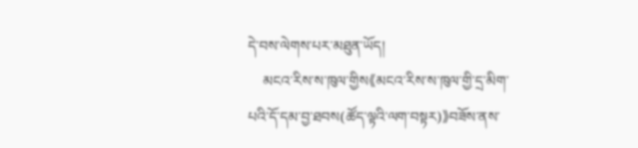དེ་བས་ལེགས་པར་མཐུན་ཡོད།
    མངའ་རིས་ས་ཁུལ་གྱིས《མངའ་རིས་ས་ཁུལ་གྱི་དྲ་མིག་པའི་དོ་དམ་བྱ་ཐབས(ཚོད་ལྟའི་ལག་བསྟར)》བཟོས་ནས་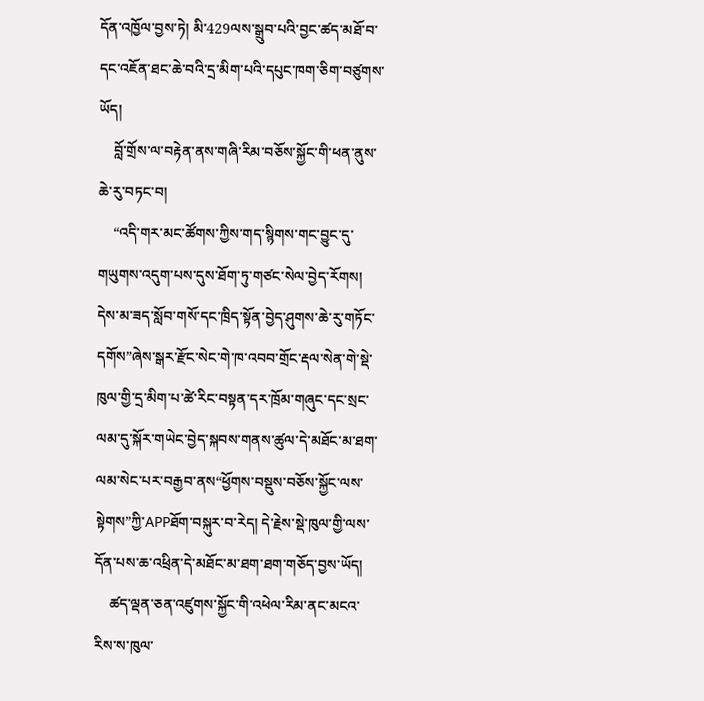དོན་འཁྱོལ་བྱས་ཏེ། མི་429ལས་སྒྲུབ་པའི་བྱང་ཚད་མཐོ་བ་དང་འཇོན་ཐང་ཆེ་བའི་དྲ་མིག་པའི་དཔུང་ཁག་ཅིག་བཙུགས་ཡོད།
    བློ་གྲོས་ལ་བརྟེན་ནས་གཞི་རིམ་བཅོས་སྐྱོང་གི་ཕན་ནུས་ཆེ་རུ་བཏང་བ།
    “འདི་གར་མང་ཚོགས་ཀྱིས་གད་སྙིགས་གང་བྱུང་དུ་གཡུགས་འདུག་པས་དུས་ཐོག་ཏུ་གཙང་སེལ་བྱེད་རོགས། དེས་མ་ཟད་སློབ་གསོ་དང་ཁྲིད་སྟོན་བྱེད་ཤུགས་ཆེ་རུ་གཏོང་དགོས”ཞེས་སྒར་རྫོང་སེང་གེ་ཁ་འབབ་གྲོང་རྡལ་སེན་གེ་སྡེ་ཁུལ་གྱི་དྲ་མིག་པ་ཚེ་རིང་བསྟན་དར་ཁྲོམ་གཞུང་དང་སྲང་ལམ་དུ་སྐོར་གཡེང་བྱེད་སྐབས་གནས་ཚུལ་དེ་མཐོང་མ་ཐག་ལམ་སེང་པར་བརྒྱབ་ནས“ཕྱོགས་བསྡུས་བཅོས་སྐྱོང་ལས་སྟེགས”ཀྱི་APPཐོག་བསྐུར་བ་རེད། དེ་རྗེས་སྡེ་ཁུལ་གྱི་ལས་དོན་པས་ཆ་འཕྲིན་དེ་མཐོང་མ་ཐག་ཐག་གཅོད་བྱས་ཡོད།
    ཚད་ལྡན་ཅན་འཛུགས་སྐྱོང་གི་འཕེལ་རིམ་ནང་མངའ་རིས་ས་ཁུལ་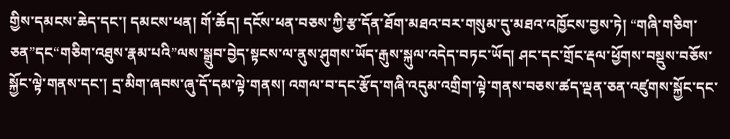གྱིས་དམངས་ཆེད་དང་། དམངས་ཕན། གོ་ཆོད། དངོས་ཕན་བཅས་ཀྱི་རྩ་དོན་ཐོག་མཐའ་བར་གསུམ་དུ་མཐའ་འཁྱོངས་བྱས་ཏེ། “གཞི་གཅིག་ཅན”དང“གཅིག་འཐུས་རྣམ་པའི”ལས་སྒྲུབ་བྱེད་སྟངས་ལ་ནུས་ཤུགས་ཡོད་རྒུས་སྐུལ་འདེད་བཏང་ཡོད། ཤང་དང་གྲོང་རྡལ་ཕྱོགས་བསྡུས་བཅོས་སྐྱོང་ལྟེ་གནས་དང་། དྲ་མིག་ཞབས་ཞུ་དོ་དམ་ལྟེ་གནས། འགལ་བ་དང་རྩོད་གཞི་འདུམ་འགྲིག་ལྟེ་གནས་བཅས་ཚད་ལྡན་ཅན་འཛུགས་སྐྱོང་དང་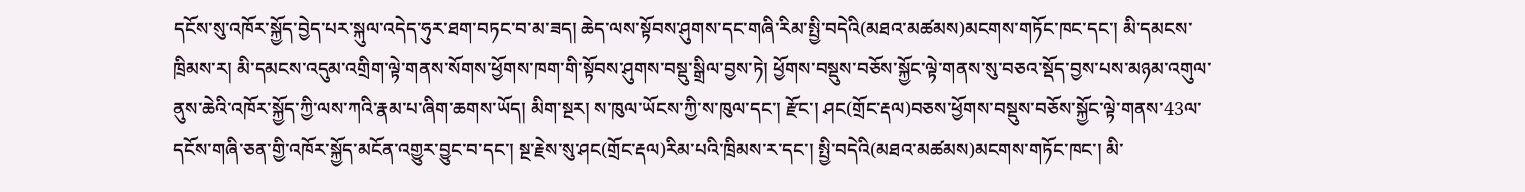དངོས་སུ་འཁོར་སྐྱོད་བྱེད་པར་སྐུལ་འདེད་ཧུར་ཐག་བཏང་བ་མ་ཟད། ཆེད་ལས་སྟོབས་ཤུགས་དང་གཞི་རིམ་སྤྱི་བདེའི(མཐའ་མཚམས)མངགས་གཏོང་ཁང་དང་། མི་དམངས་ཁྲིམས་ར། མི་དམངས་འདུམ་འགྲིག་ལྟེ་གནས་སོགས་ཕྱོགས་ཁག་གི་སྟོབས་ཤུགས་བསྡུ་སྒྲིལ་བྱས་ཏེ། ཕྱོགས་བསྡུས་བཅོས་སྐྱོང་ལྟེ་གནས་སུ་བཅའ་སྡོད་བྱས་པས་མཉམ་འགུལ་ནུས་ཆེའི་འཁོར་སྐྱོད་ཀྱི་ལས་ཀའི་རྣམ་པ་ཞིག་ཆགས་ཡོད། མིག་སྔར། ས་ཁུལ་ཡོངས་ཀྱི་ས་ཁུལ་དང་། རྫོང་། ཤང(གྲོང་རྡལ)བཅས་ཕྱོགས་བསྡུས་བཅོས་སྐྱོང་ལྟེ་གནས་43ལ་དངོས་གཞི་ཅན་གྱི་འཁོར་སྐྱོད་མངོན་འགྱུར་བྱུང་བ་དང་། སྔ་རྗེས་སུ་ཤང(གྲོང་རྡལ)རིམ་པའི་ཁྲིམས་ར་དང་། སྤྱི་བདེའི(མཐའ་མཚམས)མངགས་གཏོང་ཁང་། མི་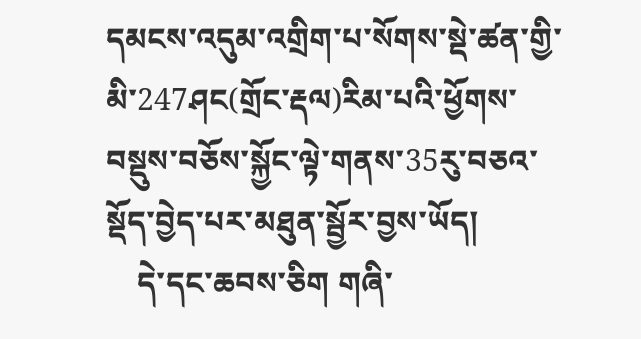དམངས་འདུམ་འགྲིག་པ་སོགས་སྡེ་ཚན་གྱི་མི་247ཤང(གྲོང་རྡལ)རིམ་པའི་ཕྱོགས་བསྡུས་བཅོས་སྐྱོང་ལྟེ་གནས་35རུ་བཅའ་སྡོད་བྱེད་པར་མཐུན་སྦྱོར་བྱས་ཡོད།
    དེ་དང་ཆབས་ཅིག གཞི་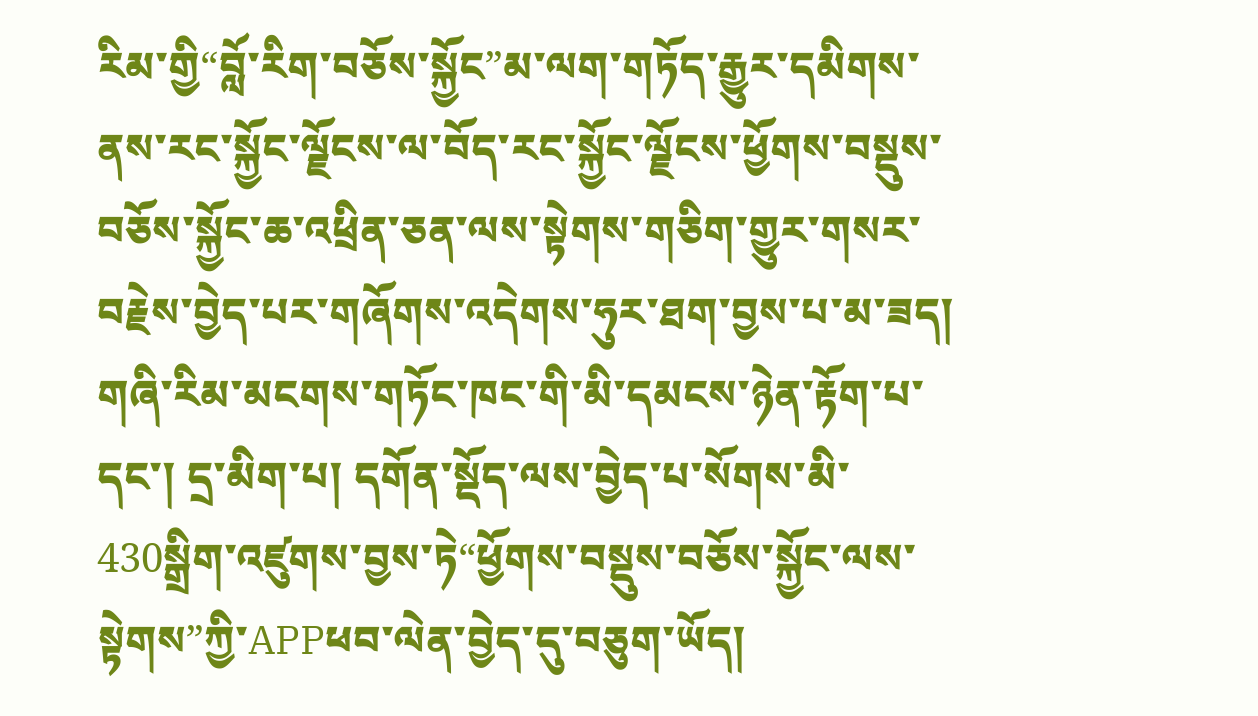རིམ་གྱི“བློ་རིག་བཅོས་སྐྱོང”མ་ལག་གཏོད་རྒྱུར་དམིགས་ནས་རང་སྐྱོང་ལྗོངས་ལ་བོད་རང་སྐྱོང་ལྗོངས་ཕྱོགས་བསྡུས་བཅོས་སྐྱོང་ཆ་འཕྲིན་ཅན་ལས་སྟེགས་གཅིག་གྱུར་གསར་བརྗེས་བྱེད་པར་གཞོགས་འདེགས་ཧུར་ཐག་བྱས་པ་མ་ཟད། གཞི་རིམ་མངགས་གཏོང་ཁང་གི་མི་དམངས་ཉེན་རྟོག་པ་དང་། དྲ་མིག་པ། དགོན་སྡོད་ལས་བྱེད་པ་སོགས་མི་430སྒྲིག་འཛུགས་བྱས་ཏེ“ཕྱོགས་བསྡུས་བཅོས་སྐྱོང་ལས་སྟེགས”ཀྱི་APPཕབ་ལེན་བྱེད་དུ་བཅུག་ཡོད།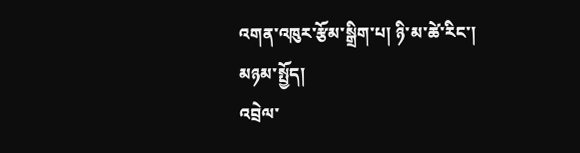འགན་འཁུར་རྩོམ་སྒྲིག་པ། ཉི་མ་ཚེ་རིང་།
མཉམ་སྤྱོད།
འབྲེལ་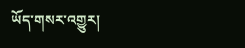ཡོད་གསར་འགྱུར།